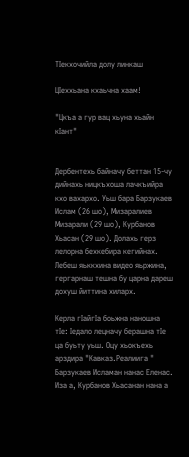ТIекхочийла долу линкаш

ЦIеххьана кхаьчна хаам!

"Цкъа а гур вац хьуна хьайн кIант"


Дербентехь байначу беттан 15-чу дийнахь ницкъхоша лачкъийра кхо вахархо. Уьш бара Барзукаев Ислам (26 шо), Мизаралиев Мизарали (29 шо), Курбанов Хьасан (29 шо). Долахь герз лелорна бехкебира кегийнах. Лебеш яьккхина видео яьржина, гергарнаш тешна бу царна дареш дохуш йиттина хиларх.

Керла гIайгIа боьжна наношна тIе: Iедало лецначу берашна тIе ца буьту уьш. Оцу хьокъехь арздира "Кавказ.Реалиига " Барзукаев Исламан нанас Еленас. Иза а, Курбанов Хьасанан нана а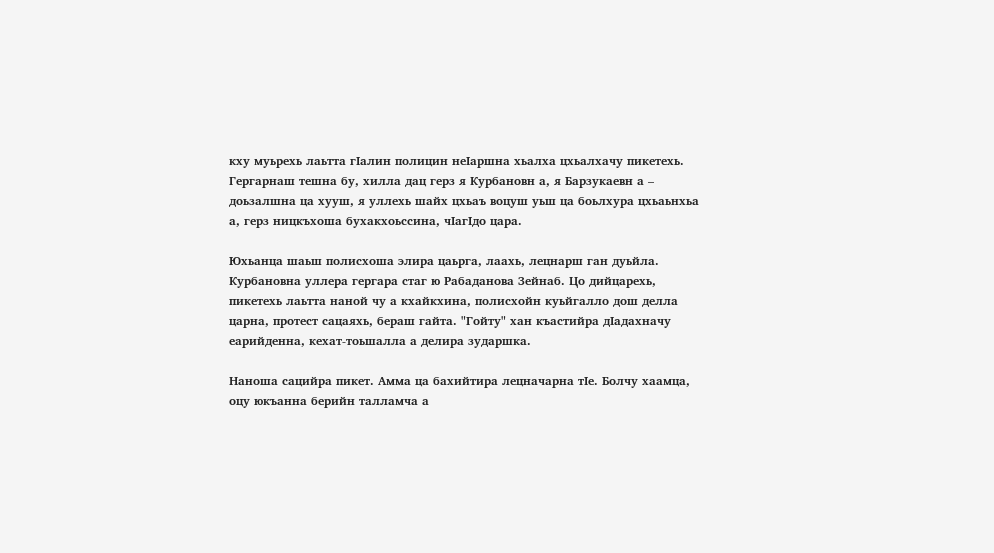кху муьрехь лаьтта гIалин полицин неIаршна хьалха цхьалхачу пикетехь. Гергарнаш тешна бу, хилла дац герз я Курбановн а, я Барзукаевн а – доьзалшна ца хууш, я уллехь шайх цхьаъ воцуш уьш ца боьлхура цхьаьнхьа а, герз ницкъхоша бухакхоьссина, чIагIдо цара.

Юхьанца шаьш полисхоша элира цаьрга, лаахь, лецнарш ган дуьйла. Курбановна уллера гергара стаг ю Рабаданова Зейнаб. Цо дийцарехь, пикетехь лаьтта наной чу а кхайкхина, полисхойн куьйгалло дош делла царна, протест сацаяхь, бераш гайта. "Гойту" хан къастийра дIадахначу еарийденна, кехат-тоьшалла а делира зударшка.

Наноша сацийра пикет. Амма ца бахийтира лецначарна тIе. Болчу хаамца, оцу юкъанна берийн талламча а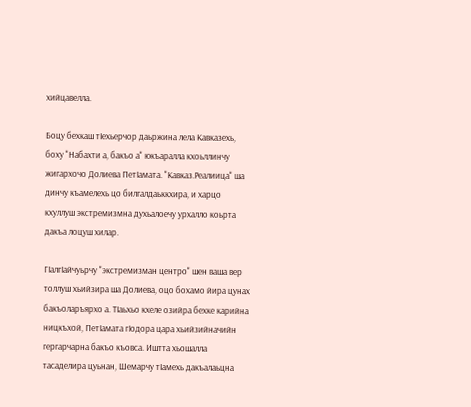хийцавелла.

Боцу бехкаш тIехьерчор даьржина лела Кавказехь, боху "Набахти а, бакъо а" юкъаралла кхоьллинчу жигархочо Долиева ПетIамата. "Кавказ.Реалиица" ша динчу къамелехь цо билгалдаьккхира, и харцо кхуллуш экстремизмна духьалоечу урхалло коьрта дакъа лоцуш хилар.

ГIалгIайчуьрчу "экстремизман центро" шен ваша вер толлуш хьийзира ша Долиева, оцо бохамо йира цунах бакъоларъярхо а. ТIаьхьо кхеле озийра бехке карийна ницкъхой, ПетIамата гIодора цара хьийзийначийн гергарчарна бакъо къовса. Иштта хьошалла тасаделира цуьнан, Шемарчу тIамехь дакъалаьцна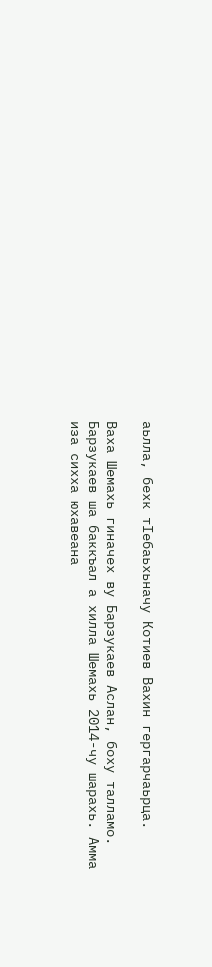аьлла, бехк тIебаьхьначу Котиев Вахин гергарчаьрца.

Ваха Шемахь гиначех ву Барзукаев Аслан, боху талламо. Барзукаев ша баккъал а хилла Шемахь 2014-чу шарахь. Амма иза сихха юхавеана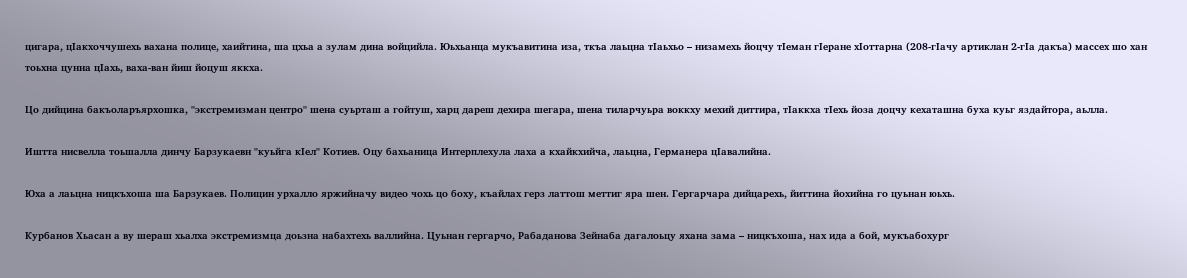цигара, цIакхоччушехь вахана полице, хаийтина, ша цхьа а зулам дина войцийла. Юьхьанца мукъавитина иза, ткъа лаьцна тIаьхьо – низамехь йоцчу тIеман гIеране хIоттарна (208-гIачу артиклан 2-гIа дакъа) массех шо хан тоьхна цунна цIахь, ваха-ван йиш йоцуш яккха.

Цо дийцина бакъоларъярхошка, "экстремизман центро" шена суьрташ а гойтуш, харц дареш дехира шегара, шена тиларчуьра воккху мехий диттира, тIаккха тIехь йоза доцчу кехаташна буха куьг яздайтора, аьлла.

Иштта нисвелла тоьшалла динчу Барзукаевн "куьйга кIел" Котиев. Оцу бахьаница Интерплехула лаха а кхайкхийча, лаьцна, Германера цIавалийна.

Юха а лаьцна ницкъхоша ша Барзукаев. Полицин урхалло яржийначу видео чохь цо боху, къайлах герз латтош меттиг яра шен. Гергарчара дийцарехь, йиттина йохийна го цуьнан юьхь.

Курбанов Хьасан а ву шераш хьалха экстремизмца доьзна набахтехь валлийна. Цуьнан гергарчо, Рабаданова Зейнаба дагалоьцу яхана зама – ницкъхоша, нах ида а бой, мукъабохург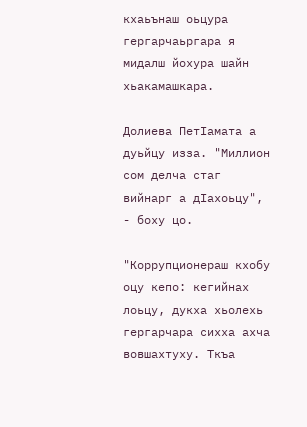кхаьънаш оьцура гергарчаьргара я мидалш йохура шайн хьакамашкара.

Долиева ПетIамата а дуьйцу изза. "Миллион сом делча стаг вийнарг а дIахоьцу", - боху цо.

"Коррупционераш кхобу оцу кепо: кегийнах лоьцу, дукха хьолехь гергарчара сихха ахча вовшахтуху. Ткъа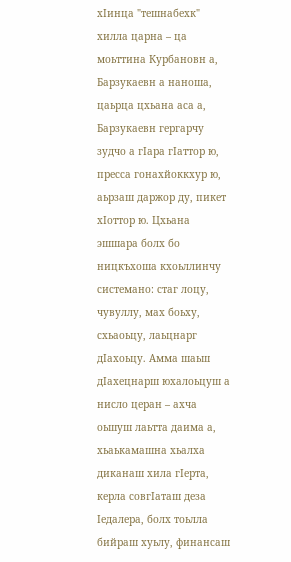хIинца "тешнабехк" хилла царна – ца моьттина Курбановн а, Барзукаевн а наноша, цаьрца цхьана аса а, Барзукаевн гергарчу зудчо а гIара гIаттор ю, пресса гонахйоккхур ю, аьрзаш даржор ду, пикет хIоттор ю. Цхьана эшшара болх бо ницкъхоша кхоьллинчу системано: стаг лоцу, чувуллу, мах боьху, схьаоьцу, лаьцнарг дIахоьцу. Амма шаьш дIахецнарш юхалоьцуш а нисло церан – ахча оьшуш лаьтта даима а, хьаькамашна хьалха диканаш хила гIерта, керла совгIаташ деза Iедалера, болх тоьлла бийраш хуьлу, финансаш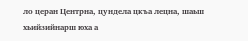ло церан Центрна, цундела цкъа лецна, шаьш хьийзийнарш юха а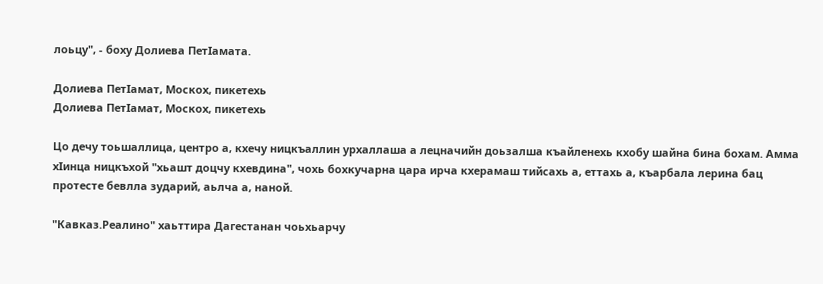лоьцу", - боху Долиева ПетIамата.

Долиева ПетIамат, Москох, пикетехь
Долиева ПетIамат, Москох, пикетехь

Цо дечу тоьшаллица, центро а, кхечу ницкъаллин урхаллаша а лецначийн доьзалша къайленехь кхобу шайна бина бохам. Амма хIинца ницкъхой "хьашт доцчу кхевдина", чохь бохкучарна цара ирча кхерамаш тийсахь а, еттахь а, къарбала лерина бац протесте бевлла зударий, аьлча а, наной.

"Кавказ.Реалино" хаьттира Дагестанан чоьхьарчу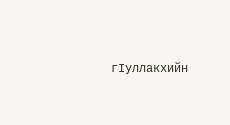гIуллакхийн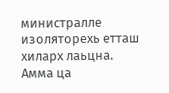министралле изоляторехь етташ хиларх лаьцна. Амма ца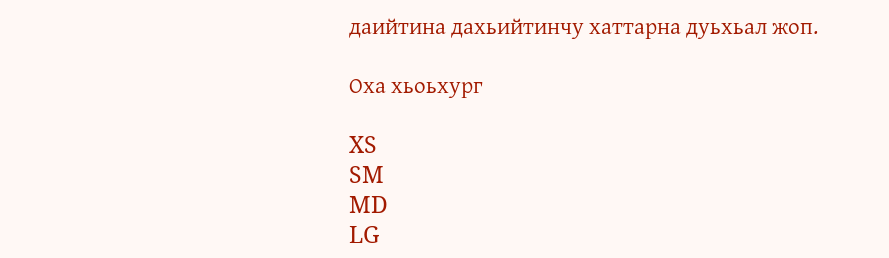даийтина дахьийтинчу хаттарна дуьхьал жоп.

Оха хьоьхург

XS
SM
MD
LG